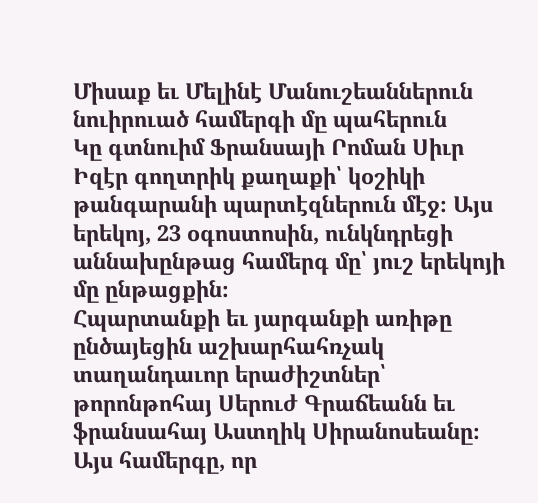Միսաք եւ Մելինէ Մանուշեաններուն նուիրուած համերգի մը պահերուն
Կը գտնուիմ Ֆրանսայի Րոման Սիւր Իզէր գողտրիկ քաղաքի՝ կօշիկի թանգարանի պարտէզներուն մէջ։ Այս երեկոյ, 23 օգոստոսին, ունկնդրեցի աննախընթաց համերգ մը՝ յուշ երեկոյի մը ընթացքին։
Հպարտանքի եւ յարգանքի առիթը ընծայեցին աշխարհահռչակ տաղանդաւոր երաժիշտներ՝ թորոնթոհայ Սերուժ Գրաճեանն եւ ֆրանսահայ Աստղիկ Սիրանոսեանը։
Այս համերգը, որ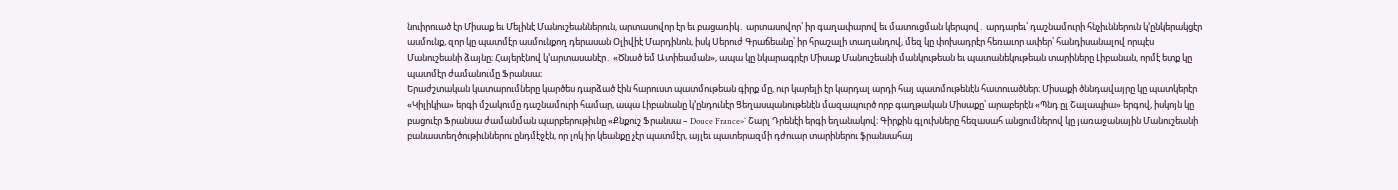նուիրուած էր Միսաք եւ Մելինէ Մանուշեաններուն, արտասովոր էր եւ բացառիկ․ արտասովոր՝ իր գաղափարով եւ մատուցման կերպով․ արդարեւ՝ դաշնամուրի հնչիւններուն կ’ընկերակցէր ասմունք, զոր կը պատմէր ասմունքող դերասան Օլիվիէ Մարդինոն, իսկ Սերուժ Գրաճեանը՝ իր հրաշալի տաղանդով, մեզ կը փոխադրէր հեռաւոր ափեր՝ հանդիսանալով որպէս Մանուշեանի ձայնը։ Հայերէնով կ’արտասանէր․ «Ծնած եմ Ատիեաման», ապա կը նկարագրէր Միսաք Մանուշեանի մանկութեան եւ պատանեկութեան տարիները Լիբանան, որմէ ետք կը պատմէր ժամանումը Ֆրանսա։
Երաժշտական կատարումները կարծես դարձած էին հարուստ պատմութեան գիրք մը, ուր կարելի էր կարդալ արդի հայ պատմութենէն հատուածներ։ Միսաքի ծննդավայրը կը պատկերէր «Կիլիկիա» երգի մշակումը դաշնամուրի համար, ապա Լիբանանը կ’ընդունէր Ցեղասպանութենէն մազապուրծ որբ գաղթական Միսաքը՝ արաբերէն «Պնդ ըլ Շալապիա» երգով, իսկոյն կը բացուէր Ֆրանսա ժամանման պարբերութիւնը «Քնքուշ Ֆրանսա – Douce France»` Շարլ Դրենէի երգի եղանակով։ Գիրքին գլուխները հեզասահ անցումներով կը յառաջանային Մանուշեանի բանաստեղծութիւններու ընդմէջէն, որ լոկ իր կեանքը չէր պատմէր, այլեւ պատերազմի դժուար տարիներու ֆրանսահայ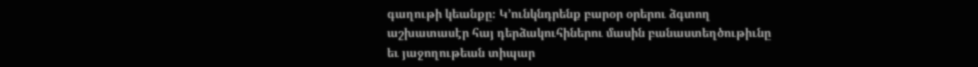գաղութի կեանքը։ Կ’ունկնդրենք բարօր օրերու ձգտող աշխատասէր հայ դերձակուհիներու մասին բանաստեղծութիւնը եւ յաջողութեան տիպար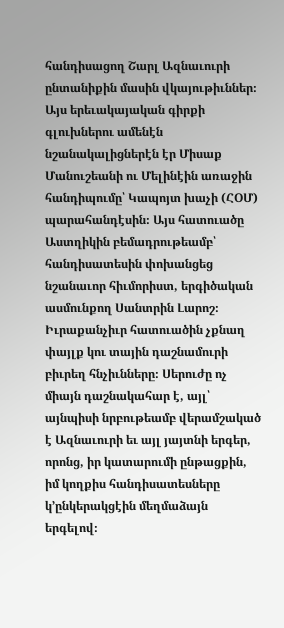հանդիսացող Շարլ Ազնաւուրի ընտանիքին մասին վկայութիւններ։
Այս երեւակայական գիրքի գլուխներու ամենէն նշանակալիցներէն էր Միսաք Մանուշեանի ու Մելինէին առաջին հանդիպումը՝ Կապոյտ խաչի (ՀՕՄ) պարահանդէսին։ Այս հատուածը Աստղիկին բեմադրութեամբ՝ հանդիսատեսին փոխանցեց նշանաւոր հիւմորիստ, երգիծական ասմունքող Սանտրին Լարոշ։
Իւրաքանչիւր հատուածին չքնաղ փայլք կու տային դաշնամուրի բիւրեղ հնչիւնները։ Սերուժը ոչ միայն դաշնակահար է, այլ՝ այնպիսի նրբութեամբ վերամշակած է Ազնաւուրի եւ այլ յայտնի երգեր, որոնց, իր կատարումի ընթացքին, իմ կողքիս հանդիսատեսները կ’ընկերակցէին մեղմաձայն երգելով։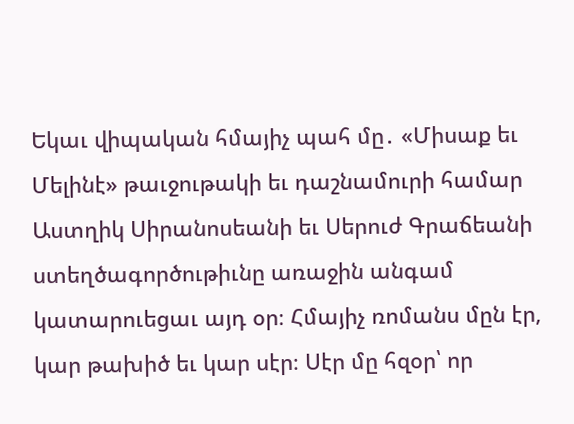Եկաւ վիպական հմայիչ պահ մը․ «Միսաք եւ Մելինէ» թաւջութակի եւ դաշնամուրի համար Աստղիկ Սիրանոսեանի եւ Սերուժ Գրաճեանի ստեղծագործութիւնը առաջին անգամ կատարուեցաւ այդ օր։ Հմայիչ ռոմանս մըն էր, կար թախիծ եւ կար սէր։ Սէր մը հզօր՝ որ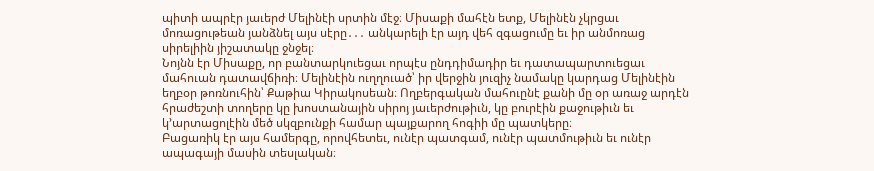պիտի ապրէր յաւերժ Մելինէի սրտին մէջ։ Միսաքի մահէն ետք, Մելինէն չկրցաւ մոռացութեան յանձնել այս սէրը․․․ անկարելի էր այդ վեհ զգացումը եւ իր անմոռաց սիրելիին յիշատակը ջնջել։
Նոյնն էր Միսաքը, որ բանտարկուեցաւ որպէս ընդդիմադիր եւ դատապարտուեցաւ մահուան դատավճիռի։ Մելինէին ուղղուած՝ իր վերջին յուզիչ նամակը կարդաց Մելինէին եղբօր թոռնուհին՝ Քաթիա Կիրակոսեան։ Ողբերգական մահուընէ քանի մը օր առաջ արդէն հրաժեշտի տողերը կը խոստանային սիրոյ յաւերժութիւն, կը բուրէին քաջութիւն եւ կ’արտացոլէին մեծ սկզբունքի համար պայքարող հոգիի մը պատկերը։
Բացառիկ էր այս համերգը, որովհետեւ, ունէր պատգամ, ունէր պատմութիւն եւ ունէր ապագայի մասին տեսլական։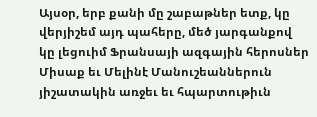Այսօր, երբ քանի մը շաբաթներ ետք, կը վերյիշեմ այդ պահերը, մեծ յարգանքով կը լեցուիմ Ֆրանսայի ազգային հերոսներ Միսաք եւ Մելինէ Մանուշեաններուն յիշատակին առջեւ եւ հպարտութիւն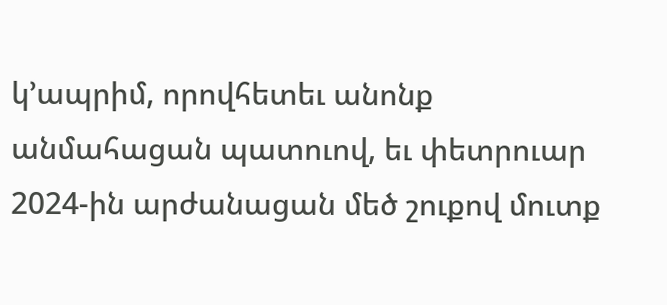կ’ապրիմ, որովհետեւ անոնք անմահացան պատուով, եւ փետրուար 2024-ին արժանացան մեծ շուքով մուտք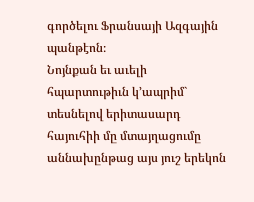գործելու Ֆրանսայի Ազգային պանթէոն։
Նոյնքան եւ աւելի հպարտութիւն կ’ապրիմ` տեսնելով երիտասարդ հայուհիի մը մտայղացումը աննախընթաց այս յուշ երեկոն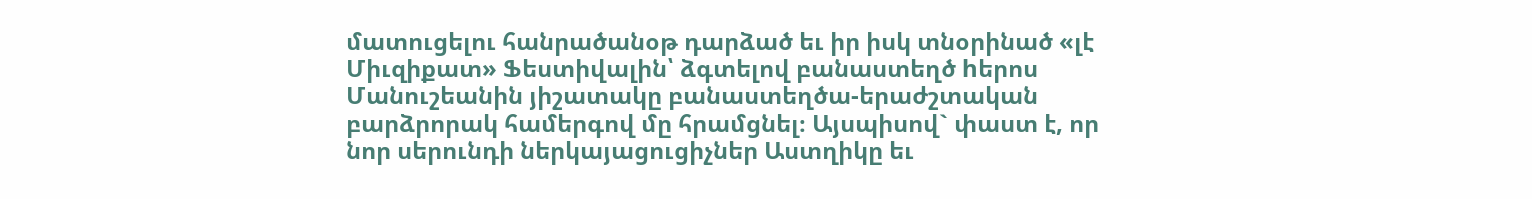մատուցելու հանրածանօթ դարձած եւ իր իսկ տնօրինած «լէ Միւզիքատ» Ֆեստիվալին՝ ձգտելով բանաստեղծ hերոս Մանուշեանին յիշատակը բանաստեղծա-երաժշտական բարձրորակ համերգով մը հրամցնել։ Այսպիսով` փաստ է, որ նոր սերունդի ներկայացուցիչներ Աստղիկը եւ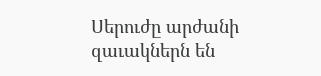Սերուժը արժանի զաւակներն են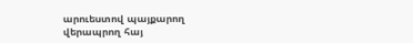արուեստով պայքարող վերապրող հայ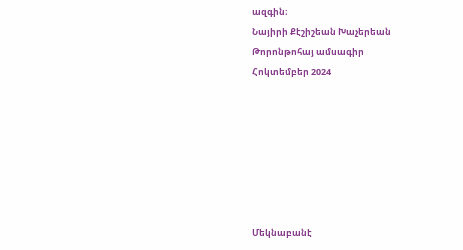ազգին։
Նայիրի Քէշիշեան Խաչերեան
Թորոնթոհայ ամսագիր
Հոկտեմբեր 2024







Մեկնաբանէ